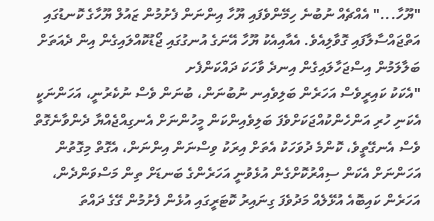"ޔޫހާ..." އެއްޗެއް ނުބުނެ ހިމޭންވެފައި ޔޫހާ އިންނަން ފެށުމުން ޒައުލް ޔޫހާގެ ކޮނޑުގައި އަތްޖައްސާލާފައި ގޮވާލިއެވެ. އެއާއިއެކު ޔޫހާ އޭނަގެ އުނގުގައި ޖޯޑުކޮއްލައިގެން އިން ދެއަތަށް ބަލާލަމުން އިސްޖަހާލައިގެން އިނދެ ވާހަކަ ދައްކަންފެށ
"އެކަކު ކައިރީވެސް އަހަރެން ބަލިވެއިނ ނުބުނަން، ބުނަން ވެސް ނުކެރުނީ، އަހަންނަކީ އެކަނި ހުރި އަންހެންކުއްޖަކަށްވެފަ ބަލިވެއިންކަން މީހުންނަށް އެނގިއްޖެއްޔާ ދެންވާނެގޮތް ވެސް އެނގޭތީވެ، ކޮންމެ ދުވަހަކު އެތަށް އިރަކު ވިސްނަން އިންނަން، އެގޮތް މިގޮތުން އަހަންނަށް އެކަން ސިއްރުކޮށްގެން އުޅެވުނީ އަހަރެންގެ ބަނޑަށް ތިން މަސްވަންދެން، އަހަރެން ކައިބޮއެ އުޅޭލެއް މަދުވެފަ ގިނައިރު ކޮޓަރީގައި އުޅެން ފެށުމުން ގޭގެ ދައްތަ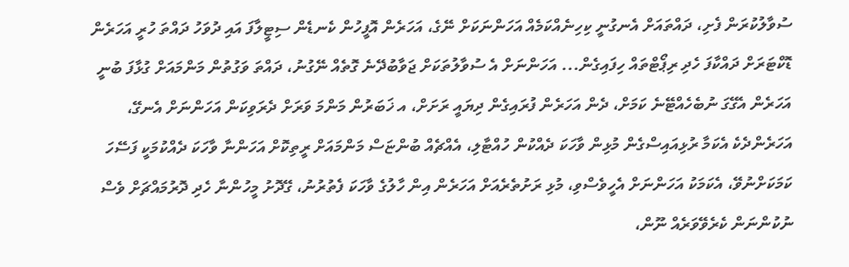ސުވާލުކުރަން ފެށި، ދައްތައަށް އެނގުނީ ކިހިނެއްކަމެއް އަހަންނަކަށް ނޭގެ، އަހަރެން އޮފީހުން ކެނޑެން ސިޓީލާފަ އައި ދުވަހު ދައްތަ ހުރީ އަހަރެން ޑޮކްޓަރަށް ދައްކާފަ ހެދި ރިޕޯޓްތައް ހިފައިގެން... އަހަންނަށް އެ ސުވާލުތަކަށް ޖަވާބުދޭނެ ގޮތެއް ނޭގުނު، ދައްތަ ވަގުތުން މަންމައަށް ގުޅާފަ ބުނީ އަހަރެން އެގޭގަ ނުބެހެއްޓޭނެ ކަމަށް، ދެން އަހަރެން ފުރައިގެން ދިޔައީ ރަށަށް، އ ޚަބަރުން މަންމަ ވަރަށް ދެރަވިކަން އަހަންނަށް އެނގޭ، އަހަރެންދެކެ އެކަމާ ރުޅިއައިސްގެން މުޅިން ވާހަކަ ދެއްކުން ހުއްޓާލި، އެއްޗެއް ބުންޏަސް މަންމައަށް ރީތިކޮށް އަހަންނާ ވާހަކަ ދެއްކުމަކީ ފަސޭހަ ކަމަކަށްނުވޭ، އެކަމަކު އަހަންނަށް އެހީވެސްވި، މުޅި ރަށުތެރެއަށް އަހަރެން އިން ހާލުގެ ވާހަކަ ފެތުރުނު، ގޭދޮށު މީހުންނާ ހެދި ދޮރުމައްޗަށް ވެސް ނުކުންނަން ކެރެވޭވަރެއް ނޫން،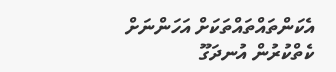އެކަންތައްތައްތަކަށް އަހަންނަށް ކެތްކުރުން އުނދަގޫ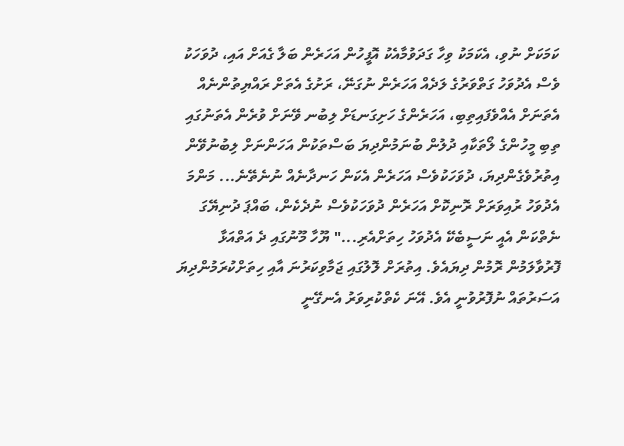ކަމަކަށް ނުވި، އެކަމަކު ވިހާ ގަދަވުމާއެކު އޮފީހުން އަހަރެން ބަލާ ގެއަށް އައި، ދުވަހަކު ވެސް އެދުވަހު ގަތްވަރުގެ ލަދެއް އަހަރެން ނުގަނޭ، ރަށުގެ އެތަށް ރައްޔިތުންނެއް އެތަނަށް އެއްވެފައިތިބި، އަހަރެންގެ ހަށިގަނޑަށް ލިބުނ ވޭނަށް ވުރެން އެތަނުގައި ތިބި މީހުންގެ ލޯތަކާއި ދުލުން ބުނަމުންދިޔަ ބަސްތަކުން އަހަންނަށް ލިބުނުވޭން އިތުރުވެގެންދިޔަ، ދުވަހަކުވެސް އަހަރެން އެކަން ހަނދާނެއް ނުނެތޭނެ... މަންމަ އެދުވަހު ރުއިވަރަށް ރޮނިކޮށް އަހަރެން ދުވަހަކުވެސް ނުދެކެން، ބައްޕަ ދުނިޔޭގަ ނެތްކަން އެއީ ނަސީބެކޭ އެދުވަހު ހިތަށްއެރި..." ޔޫހާ މޫނުގައި ދެ އަތްއަޅާ ފޮރުވާލަމުން ރޮމުން ދިޔައެވެ. އިތުރަށް ލޮލުގައި ޖަމާވިކަރުނަ އާއި ހިތަށްކުރަމުންދިޔަ އަސަރުތައް ނުފޮރުވުނީ އެވެ. އޭނަ ކެތްކުރިވަރު އެނގޭނީ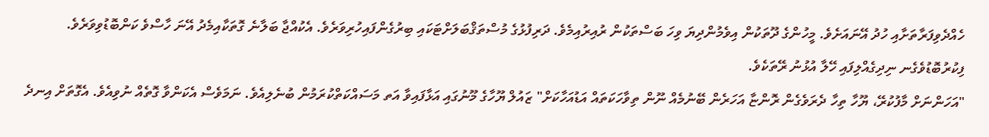ހެއްދެވިފަރާތަށާއި ހުދު އޭނައަށެވެ. މީހުންގެ ދޫތަކުން އިވެމުންދިޔަ ވިހަ ބަސްތަކުން ރުއިރުއިމެވެ. ދަރިފުޅުގެ މުސްތަޤްބަލަށްޓަކައި ބިރުގެންފައިހުރިވަރެވެ. އެކުއްޖާ ބަލާނެ ގޮތަކާއިމެދު އޭނަ ހާސްވެ ކަންބޮޑުވިވަރެވެ. ފިކުރުބޮޑުވެގެނ ނިދިގެއްލިފައި ހޭލާ އުޅުނު ރޭތަކެވެ.
"އަހަންނަށް މާފުކުރޭ، ޔޫހާ ތިހާ ދެރަވެގެން ރޮންޏާ އަހަރެން ބޭނުމެއް ނޫން ތިވާހަކަތައް އަޑުއަހާކަށް" ޒައުލް ޔޫހާގެ މޫނުގައި އަޅާފައިވާ އަތ މަސައްކަތްކުރަމުން ބުނެލިއެވެ. ނަމަވެސް އެކަންވާ ގޮތެއް ނުވިއެވެ. އެގޮތަށް އިނދެ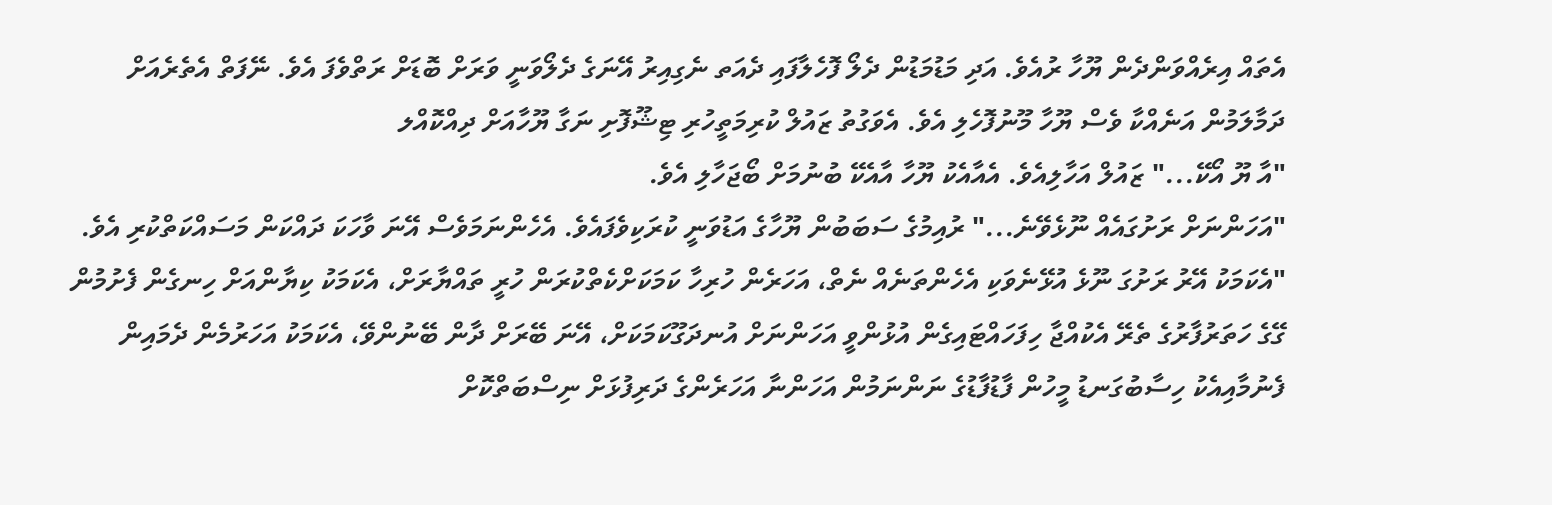އެތައް އިރެއްވަންދެން ޔޫހާ ރުއެވެ. އަދި މަޑުމަޑުން ދެލޯ ފޮހެލާފައި ދެއަތ ނެގިއިރު އޭނަގެ ދެލޯވަނީ ވަރަށް ބޮޑަށް ރަތްވެފަ އެވެ. ނޭފަތް އެތެރެއަށް ދަމާލަމުން އަނެއްކާ ވެސް ޔޫހާ މޫނުފޮހެލި އެވެ. އެވަގުތު ޒައުލް ކުރިމަތީހުރި ޓިޝޫފޮށި ނަގާ ޔޫހާއަށް ދިއްކޮއްލ
"އާ ޔޫ އޯކޭ..." ޒައުލް އަހާލިއެވެ. އެއާއެކު ޔޫހާ އާއެކޭ ބުނުމަށް ބޯޖަހާލި އެވެ.
"އަހަންނަށް ރަށުގައެއް ނޫޅެވޭނެ..." ރުއިމުގެ ސަބަބުން ޔޫހާގެ އަޑުވަނީ ކުރަކިވެފައެވެ. އެހެންނަމަވެސް އޭނަ ވާހަކަ ދައްކަން މަސައްކަތްކުރި އެވެ.
"އެކަމަކު އޭރު ރަށުގަ ނޫޅެ އުޅޭނެވަކި އެހެންތަނެއް ނެތް، އަހަރެން ހުރިހާ ކަމަކަށްކެތްކުރަން ހުރީ ތައްޔާރަށް، އެކަމަކު ކިޔާންއަށް ހިނގެން ފެށުމުން ގޭގެ ހަތަރުފާރުގެ ތެރޭ އެކުއްޖާ ހިފަހައްޓައިގެން އުޅުންވީ އަހަންނަށް އުނދަގޫކަމަކަށް، އޭނަ ބޭރަށް ދާން ބޭނުންވޭ، އެކަމަކު އަހަރުމެން ދެމައިން ފެނުމާއިއެކު ހިސާބުގަނޑު މީހުން ފާޑުފާޑުގެ ނަންނަމުން އަހަންނާ އަހަރެންގެ ދަރިފުޅަށް ނިސްބަތްކޮށް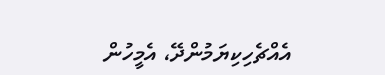އެއްޗެހިކިޔަމުންދޭ، އެމީހުން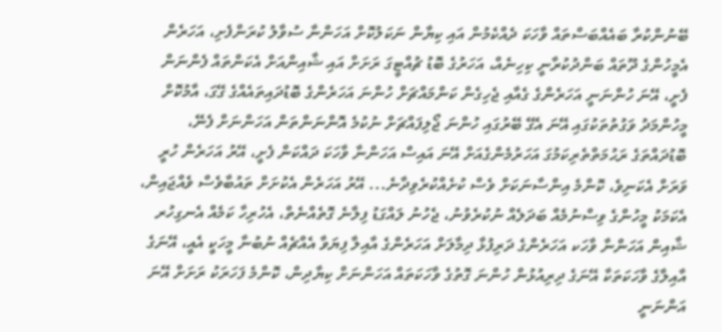ބޭނުންކުރާ ބައެއްބަސްތައް ވާހަކަ ދެއްކެމުން އައި ކިޔާން ނަކަލުކޮށް އަހަންނާ ސުވާލު ކުރަންފެށި، އަހަރެން އެމީހުންގެ ދޫތައް ބަންދުކުރާނީ ކިހިނެއް، އަހަރުގެ ބޮޑު ޗުއްޓީގަ ރަށަށް އައި ޝާއިންއަށް އެކަންތައް ފެންނަން ފެށީ، އޭނަ ހުންނަނީ އަހަރެންގެ ގެއާއި ޖެހިގެން ކަންމައްޗަށް ހުންނަ އަހަރެންގެ ބޮޑުދައިތައެއްގެ ގޭގަ، އާމުކޮށް މީހުންމަދު ވަގުތުތަކުގައި އޭނަ އެގޭ ބޭރުގައި ހުންނަ ޖޯލިފައްޗަށް ނުކުމެ އޮންނަންތަން އަހަންނަށް ފެނޭ، ބޮޑުދައްތަގެ ރަޙުމަތްތެރިކަމުގަ އަހަރުމެންގެއަށް އޭނަ އައިސް އަހަންނާ ވާހަކަ ދައްކަން ފެށީ، އޭރު އަހަރެން ހުރީ ވަރަށް އެކަނިވެ، ކޮންމެ އިންސާނަކަށް ވެސް ކުށެއްކުރެވިދާނެ... އޭރު އަހަރެން އެކުށަށް ތައުބާވެސް ވެއްޖައިން، އެކަމަކު މީހުންގެ ވިސްނުމެއް ބަދަލެއް ނުކުރެވުނު، ޖެހުނު ލައްގަޑު ފިލާނެ ގޮތެއްނެތް، އެހުރިހާ ކަމެއް އެނގިހުރ ޝާއިން އަހަންނާ ވާހަކ އަހަރެންގެ ދަރިފުޅާ ދިމާލަށް އަހަރެންގެ އާއިލާ ފިޔަވާ އެއްޗެއް ނުބުނާ މީހަކީ އެއީ، އޭނަގެ އާއިލާގެ ވާހަކަތަކާ އޭނަގެ ދިރިއުޅުން ހުންނަ ގޮތުގެ ވާހަކަތައް އަހަންނަށް ކިޔާދިން، ކޮންމެ ފަހަރަކު ރަށަށް އޭނަ އަންނަނީ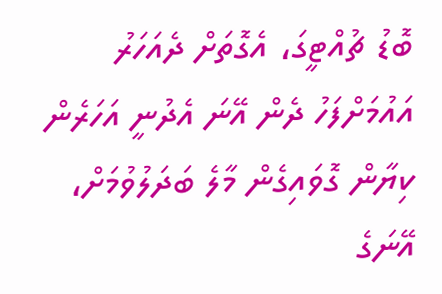ބޮޑު ޗުއްޓީގަ، އެގޮތަށް ދެއަހަރު އައުމަށްފަހު ދެން އޭނަ އެދުނީ އަހަރެން ކިޔާން ގޮވައިގެން މާލެ ބަދަލުވުމަށް، އޭނަގެ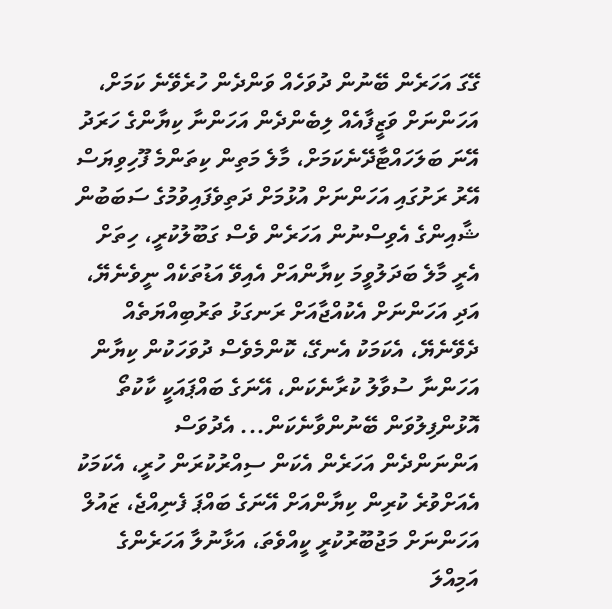ގޭގަ އަހަރެން ބޭނުން ދުވަހެއް ވަންދެން ހުރެވޭނެ ކަމަށް، އަހަންނަށް ވަޒީފާއެއް ލިބެންދެން އަހަންނާ ކިޔާންގެ ހަރަދު އޭނަ ބަލަހައްޓާދޭނެކަމަށް، މާލެ މަތިން ކިތަންމެ ފޫހިވިޔަސް އޭރު ރަށުގައި އަހަންނަށް އުޅުމަށް ދަތިވެފައިވުމުގެ ސަބަބުން ޝާއިންގެ އެވިސްނުން އަހަރެން ވެސް ގަބޫލުކުރީ، ހިތަށް އެރީ މާލެ ބަދަލުވީމަ ކިޔާންއަށް އެއިވޭ އަޑުތަކެއް ނީވެނެޔޭ، އަދި އަހަންނަށް އެކުއްޖާއަށް ރަނގަޅު ތަރުބިއްޔަތެއް ދެވޭނެޔޭ، އެކަމަކު އެނގޭ، ކޮންމެވެސް ދުވަހަކުން ކިޔާން އަހަންނާ ސުވާލު ކުރާނެކަން، އޭނަގެ ބައްޕައަކީ ކާކުތޯ އޮޅުންފިލުވަން ބޭނުންވާނެކަން... އެދުވަސް އަންނަންދެން އަހަރެން އެކަން ސިއްރުކުރަން ހުރީ، އެކަމަކު އެއަށްވުރެ ކުރިން ކިޔާންއަށް އޭނަގެ ބައްޕަ ފެނިއްޖެ، ޒައުލް އަހަންނަށް މަޖުބޫރުކުރީ ކީއްވެތަ، އަޅާނުލާ އަހަރެންގެ އަމިއްލަ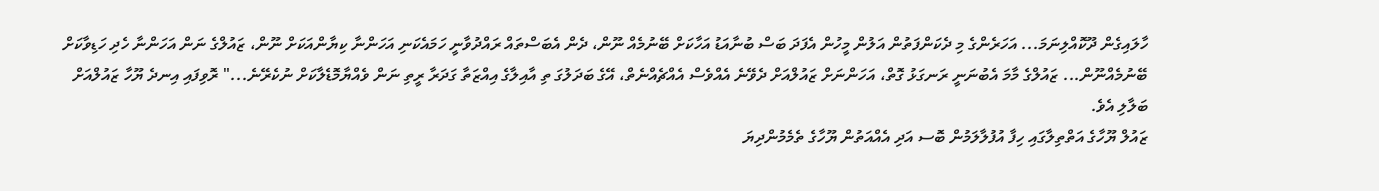ހާލައިގެން ދޫކޮއްލިނަމަ... އަހަރެންގެ މި ދެކަންފަތުން އަލުން މީހުން އެފަދަ ބަސް ބުނާއަޑު އަހާކަށް ބޭނުމެއް ނޫން، ދެން އެބަސްތައް ރައްދުވާނީ ހަމައެކަނި އަހަންނާ ކިޔާންއަކަށް ނޫން، ޒައުލްގެ ނަން އަހަންނާ ހެދި ހަޑިވާކަށް ބޭނުމެއްނޫން... ޒައުލްގެ މާމަ އެބުނަނީ ރަނގަޅު ގޮތް، އަހަންނަށް ޒައުލްއަށް ދެވޭނެ އެއްވެސް އެއްޗެއްނެތް، އޭގެ ބަދަލުގަ ތި އާއިލާގެ އިއްޒަތާ ގަދަރާ ރީތި ނަން ވެއްޔާމޮޑެލާކަށް ނުކެރޭނެ..." ރޮވިފައި އިނދެ ޔޫހާ ޒައުލްއަށް ބަލާލި އެވެ.
ޒައުލް ޔޫހާގެ އަތްތިލާގައި ހިފާ އުފުލާލަމުން ބޮސ އަދި އެއްއަތުން ޔޫހާގެ ތެމެމުންދިޔަ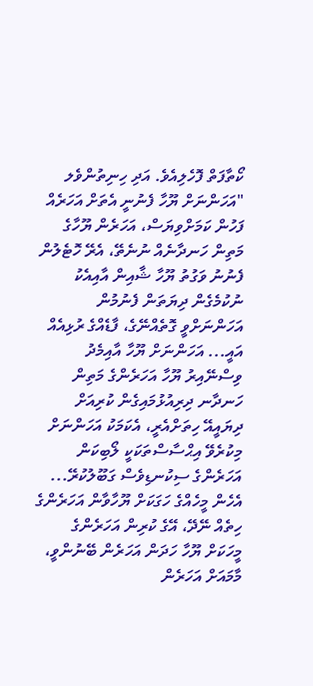ކޯތާފަތް ފޮހެލިއެވެ. އަދި ހިނިތުންވެލ
"އަހަންނަށް ޔޫހާ ފެނުނީ އެތަށް އަހަރެއް ފަހުން ކަމަށްވިޔަސް، އަހަރެން ޔޫހާގެ މަތިން ހަނދާނެއް ނުނެތޭ، އެރޭ ހޮޓެލުން ފެނުނު ވަގުތު ޔޫހާ ޝާއިން އާއިއެކު ނުކުމެގެން ދިޔަތަން ފެނުމުން އަހަންނަށްވީ ގޮތެއްނޭގެ، ފާޑެއްގެ ރުޅިއެއް އައީ... އަހަންނަށް ޔޫހާ އާއިމެދު ވިސްނޭއިރު ޔޫހާ އަހަރެންގެ މަތިން ހަނދާނ ދިރިއުޅުމައިގެން ކުރިއަށް ދިޔައީއޭ ހިތަށްއެރީ، އެކަމަކު އަހަންނަށް މިކުރެވޭ އިޙްސާސްތަކަކީ ލޯބިކަން އަހަރެންގެ ސިކުނޑިވެސް ގަބޫލުކުރޭ... އެހެން މީހެއްގެ ހަގަކަށް ޔޫހާވާން އަހަރެންގެ ހިތެއް ނޭދޭ، އޭގެ ކުރިން އަހަރެންގެ މީހަކަށް ޔޫހާ ހަދަން އަހަރެން ބޭނުންވީ، މާމައަށް އަހަރެން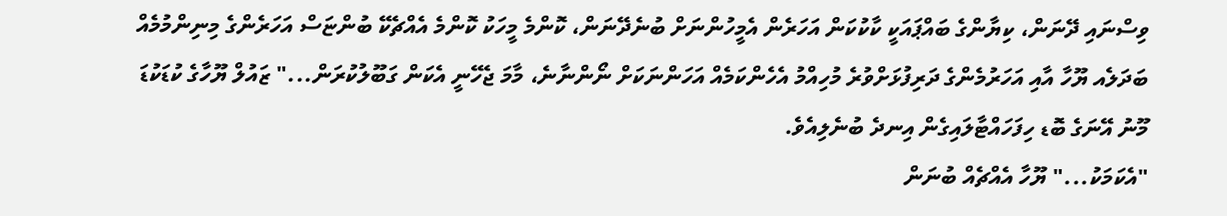ވިސްނައި ދޭނަން، ކިޔާންގެ ބައްޕައަކީ ކާކުކަން އަހަރެން އެމީހުންނަށް ބުނެދޭނަން، ކޮންމެ މީހަކު ކޮންމެ އެއްޗެކޭ ބުންޏަސް އަހަރެންގެ މިނިންމުމެއް ބަދަލެއ ޔޫހާ އާއި އަހަރުމެންގެ ދަރިފުޅަށްވުރެ މުހިއްމު އެހެންކަމެއް އަހަންނަކަށް ނޯންނާނެ، މާމަ ޖެހޭނީ އެކަން ގަބޫލުކުރަން..." ޒައުލް ޔޫހާގެ ކުޑަކުޑަ މޫނު އޭނަގެ ބޮޑ ހިފަހައްޓާލައިގެން އިނދެ ބުނެލިއެވެ.
"އެކަމަކު..." ޔޫހާ އެއްޗެއް ބުނަން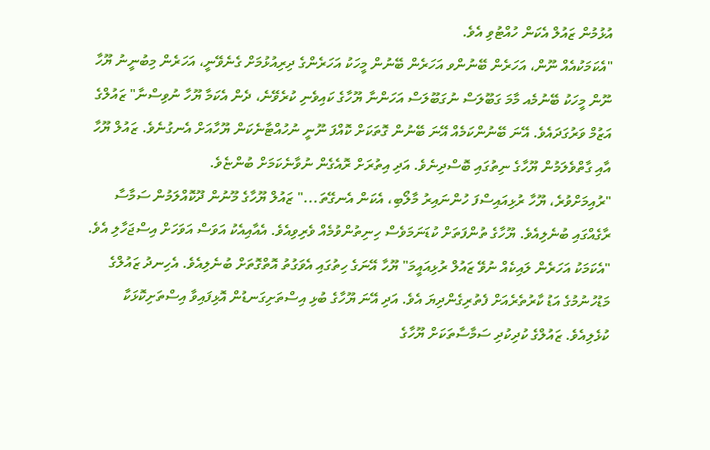އުޅުމުން ޒައުލް އެކަން ހުއްޓުވި އެވެ.
"އެކަމަކުއެއް ނޫން، އަހަރެން ބޭނުންވ އަހަރެން ބޭނުން މީހަކު އަހަރެންގެ ދިރިއުޅުމަށް ގެނެވޭނީ، އަހަރެން މިބުނީނު ޔޫހާ ނޫން މީހަކު ބޭނުމެއ މާމަ ގަބޫލަސް ނުގަބޫލަސް އަހަންނާ ޔޫހާގެ ކައިވެނި ކުރެވޭނެ، ދެން އެކަމާ ޔޫހާ ނުވިސްނާ" ޒައުލްގެ އަޒުމް ވަރުގަދައެވެ. އޭނަ ބޭނުންކަމެއް އޭނަ ބޭނުން ގޮތަކަށް ކޮއްފަ ނޫނީ ނުހުއްޓާނެކަން ޔޫހާއަށް އެނގުނެވެ. ޒައުލް ޔޫހާ އާއި ގާތްވެލަމުން ޔޫހާގެ ނިތުގައި ބޮސްދިނެވެ. އަދި އިތުރަށް ރޮއެގެން ނުވާނެކަމަށް ބުންޏެވެ.
"ރުއިމަށްވުރެ، ޔޫހާ ރުޅިއައިސްފަ ހުންނައިރު މާލޯބި، އެކަން އެނގޭތަ..." ޒައުލް ޔޫހާގެ މޫނުން ދޫކޮއްލަމުން ސަމާސާ ރާގެއްގައި ބުނެލިއެވެ. ޔޫހާގެ ތުންފަތަށް ކުޑަނަމަވެސް ހިނިތުންވުމެއް ވެރިވިއެވެ. އެއާއިއެކު އަވަސް އަވަހަށް އިސްޖަހާލި އެވެ.
"އެކަމަކު އަހަރެން ލައިކެއް ނުވޭ ޒައުލް ރުޅިއައީމަ" ޔޫހާ އޭނަގެ ހިތުގައި އެވަގުތު އޮތްގޮތަށް ބުނެލިއެވެ. އެހިނދު ޒައުލްގެ މަޑުހުނުމުގެ އަޑު ކާރުތެރެއަށް ފެތުރިގެންދިޔަ އެވެ. އަދި އޭނަ ޔޫހާގެ ބުޅި އިސްތަށިގަނޑުން އޮޅިފައިވާ އިސްތަށިކޮޅަކާ ކުޅެލިއެވެ. ޒައުލްގެ ކުދިކުދި ސަމާސާތަކަށް ޔޫހާގެ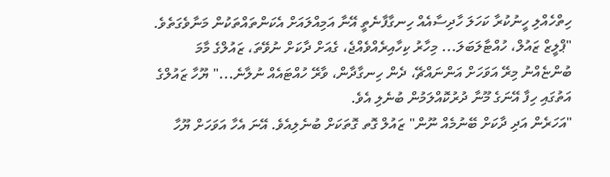ހިތްހެއްލި ހީނުކުރާ ކަހަލަ ހާދިސާއެއް ހިނގާފާނެތީ އޭނާ އަމިއްލައަށް އެކަންތައްތަކުން މަނާވެގަތެވެ.
"ޕްލީޒް ޒައުލް، ހުއްޓާލަބަލަ... މިހާރު ކިހާއިރެއްވެއްޖެ، ގެއަށް ދާކަށް ނުވޭތަ، ޒައުލްގެ މާމަ ބުންޏެއްނު މިރޭ އަވަހަށް އަންނައްޗޭ، ދެން ހިނގާދާން، ވާރޭ ހުއްޓައެއް ނުލާނެ..." ޔޫހާ ޒައުލްގެ އަތުގައި ހިފާ އޭނަގެ މޫނާ ދުރުކޮއްލަމުން ބުނެލި އެވެ.
"އަހަރެން އަދި ދާކަށް ބޭނުމެއް ނޫން" ޒައުލް ގޮތ ގޮތަކަށް ބުނެލިއެވެ. އޭނަ އެހާ އަވަހަށް ޔޫހާ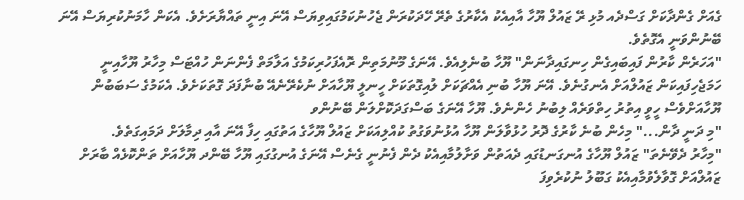ގެއަށް ގެންދާކަށް ގަސްދެއ މުޅި ރޭ ޒައުލް ޔޫހާ އާއިއެކު އެކާރުގެ ތެރޭ ހޭދަކުރަން ޖެހުނުކަމުގައިވިޔަސް އޭނަ އިނީ ތައްޔާރަށެވެ. އެކަން ހާމަނުކުރިޔަސް އޭނަ ބޭނުންވަނީ އެގޮތެވެ.
"އަހަރެން ކާރުން ފައިބައިގެން ހިނގައިދާނަން" ޔޫހާ ބުނެލިއެވެ. އޭނަގެ މޫނުމަތިން ރޮއެފަހުރިކަމުގެ އަލާމަތް ފެންނަން ހުއްޓަސް މިހާރު ޔޫހާއިނީ ހަމަޖެހިފައިކަން ޒައުލްއަށް އެނގުނެވެ. އޭނަ ޔޫހާ ބުނި އެއްޗަކަށް ލުއިގޮތަކަށް ހީނލީ ޔޫހާއަށް ނުކެރޭނެއޭ ބުނާފަދަ ގޮތަކަށެވެ. އެކަމުގެ ސަބަބުން ޔޫހާއަށްވެސް ހީވީ އިތުރު ހިތްވަރެއް ލިބުނު ހެންނެވެ. ޔޫހާ އޭނަގެ ބަސްގަދަކޮށްލަން ބޭނުންވ
"މި ދަނީ ދާން..." މިހެން ބުނެ ކާރުގެ ދޮރު ހުޅުވާލަން ޔޫހާ އުޅުނުވަގުތު ކުއްލިއަކަށް ޒައުލް ޔޫހާގެ އަތުގައި ހިފާ އޭނަ އާއި ދިމާލަށް ދަމައިގަތެވެ.
"މިހާރު ދެވޭނެތަ" ޒައުލް ޔޫހާގެ އުނގަނޑުގައި ދެއަތުން ވަށާލުމާއިއެކު ދެން ފެނުނީ ގެނެސް އޭނަގެ އުނގުގައި ޔޫހާ ބޭންދ ޔޫހާއަށް ތަންކޮޅެއް ބާރަށް ޒައުލްއަށް ގޮވާލެވުމާއިއެކު ގަބޫލު ނުކުރެވިފަ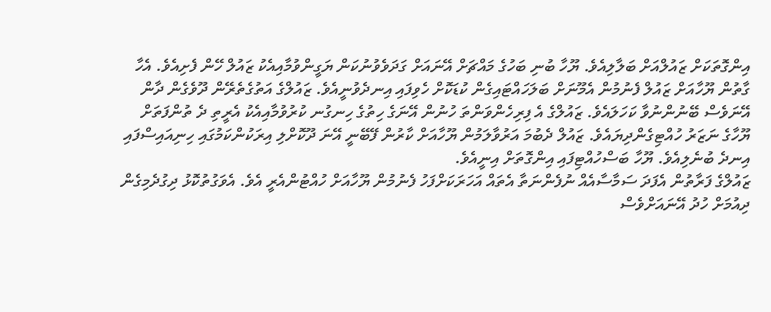އިންގޮތަކަށް ޒައުލްއަށް ބަލާލިއެވެ. ޔޫހާ ބުނި ބަހުގެ މައްޗަށް އޭނައަށް ގަދަވެވުނުކަން ޔަގީންވުމާއިއެކު ޒައުލް ހޭން ފެށިއެވެ. އެހާ ގާތުން ޔޫހާއަށް ޒައުލް ފެނުމުން އެމޫނަށް ބަލަހައްޓައިގެން ކުޑަކޮށް ހެވިފައި އިނދެވުނީއެވެ. ޒައުލްގެ އަތުގެތެރޭން ދޫވެގެން ދާން އޭނަވެސް ބޭނުންނުވާ ކަހަލައެވެ. ޒައުލްގެ އެ ފިރިހެންވަންތަ ހުނުން އޭނަގެ ހިތުގެ ހިނގުނ ކުރުވުމާއިއެކު އެރީތި ދެ ތުންފަތަށް ޔޫހާގެ ނަޒަރު ހުއްޓިގެންދިޔައެވެ. ޒައުލް ދެބުމަ އަރުވާލަމުން ޔޫހާއަށް ކާރުން ފޭބޭނީ އޭނަ ދޫކޮށްލި އިރަކުންކަމުގައި ހިނިއައިސްފައި އިނދެ ބުނެލިއެވެ. ޔޫހާ ބަސްހުއްޓިފައި އިންގޮތަށް އިނީއެވެ.
ޒައުލްގެ ފަރާތުން އެފަދަ ސަމާސާއެއް ނުފެންނަތާ އެތައް އަހަރަކަށްފަހު ފެނުމުން ޔޫހާއަށް ހުއްޓުންއެރީ އެވެ. އެވަގުތުކޮޅު ދިގުދެމިގެން ދިއުމަށް ހުދު އޭނައަށްވެސް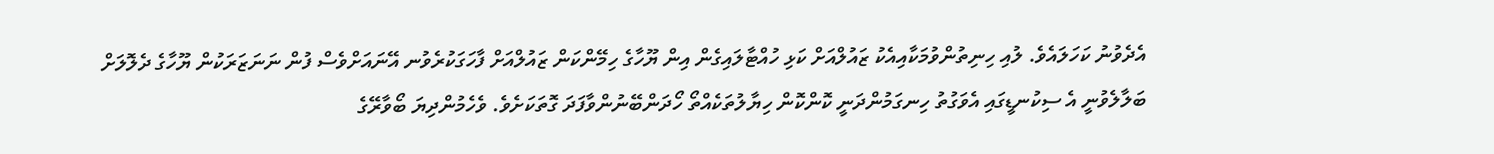އެދެވުނު ކަހަލައެވެ. ލުއި ހިނިތުންވުމަކާއިއެކު ޒައުލްއަށް ކަޅި ހުއްޓާލައިގެން އިން ޔޫހާގެ ހިމޭންކަން ޒައުލްއަށް ފާހަގަކުރެވުނ އޭނައަށްވެސް ފުން ނަނަޒަރަކުން ޔޫހާގެ ދެލޮލަށް ބަލާލެވުނީ އެ ސިކުނޑީގައި އެވަގުތު ހިނގަމުންދަނީ ކޮންކޮން ހިޔާލުތަކެއްތޯ ހޯދަންބޭނުންވާފަދަ ގޮތަކަށެވެ. ވެހެމުންދިޔަ ބޯވާރޭގެ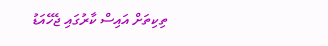ތިކިތަށް އައިސް ކާރުގައި ޖެހޭއަޑު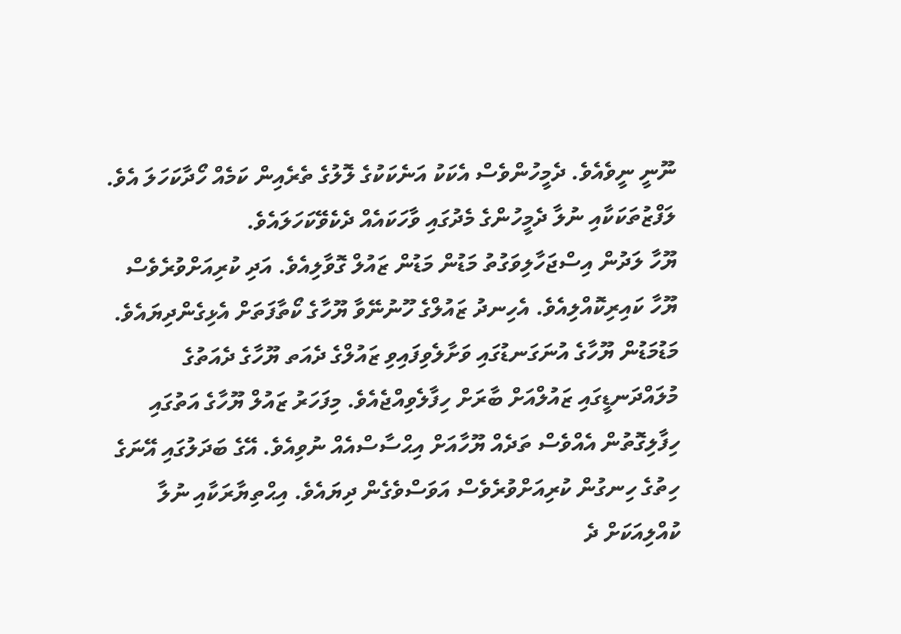ނޫނީ ނީވެއެވެ. ދެމީހުންވެސް އެކަކު އަނެކަކުގެ ލޮލުގެ ތެރެއިން ކަމެއް ހޯދާކަހަލަ އެވެ. ލަފްޒުތަކަކާއި ނުލާ ދެމީހުންގެ މެދުގައި ވާހަކައެއް ދެކެވޭކަހަލައެވެ.
ޔޫހާ ލަދުން އިސްޖަހާލިވަގުތު މަޑުން މަޑުން ޒައުލް ގޮވާލިއެވެ. އަދި ކުރިއަށްވުރެވެސް ޔޫހާ ކައިރިކޮއްލިއެވެ. އެހިނދު ޒައުލްގެ ހޫނުނޭވާ ޔޫހާގެ ކޯތާފަތަށް އެޅިގެންދިޔައެވެ. މަޑުމަޑުން ޔޫހާގެ އުނަގަނޑުގައި ވަށާލެވިފައިވި ޒައުލްގެ ދެއަތ ޔޫހާގެ ދެއަތުގެ މުލައްދަނޑީގައި ޒައުލްއަށް ބާރަށް ހިފާލެވިއްޖެއެވެ. މިފަހަރު ޒައުލް ޔޫހާގެ އަތުގައި ހިފާލިގޮތުން އެއްވެސް ތަދެއް ޔޫހާއަށް އިޙްސާސްއެއް ނުވިއެވެ. އޭގެ ބަދަލުގައި އޭނަގެ ހިތުގެ ހިނގުން ކުރިއަށްވުރެވެސް އަވަސްވެގެން ދިޔައެވެ. އިޙްތިޔާރަކާއި ނުލާ ކުއްލިއަކަށް ދެ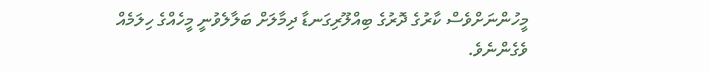މީހުންނަށްވެސް ކާރުގެ ދޮރުގެ ބިއްލޫރިގަނޑާ ދިމާލަށް ބަލާލެވުނީ މީހެއްގެ ހިލަމެއް ވެގެންނެވެ.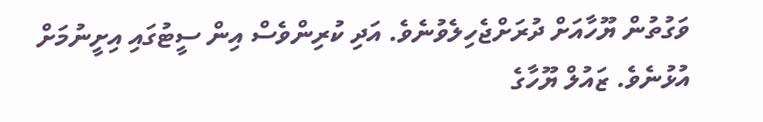ވަގުތުން ޔޫހާއަށް ދުރަށްޖެހިލެވުނެވެ. އަދި ކުރިންވެސް އިން ސީޓުގައި އިށީނުމަށް އުޅުނެވެ. ޒައުލް ޔޫހާގެ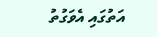އަތުގައި އެވަގުތު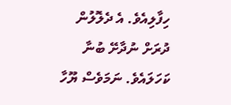ހިފާލިއެވެ. އެ ދެލޮލުން ދުރަށް ނުދާށޭ ބުނާ ކަހަލައެވެ. ނަމަވެސް ޔޫހާ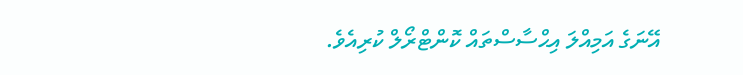އޭނަގެ އަމިއްލަ އިޙްސާސްތައް ކޮންޓްރޯލް ކުރިއެވެ.